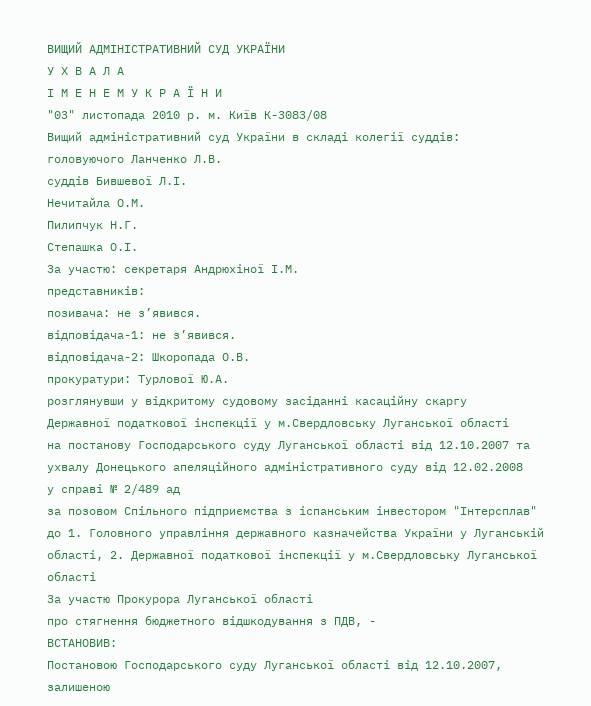ВИЩИЙ АДМІНІСТРАТИВНИЙ СУД УКРАЇНИ
У Х В А Л А
І М Е Н Е М У К Р А Ї Н И
"03" листопада 2010 р. м. Київ К-3083/08
Вищий адміністративний суд України в складі колегії суддів:
головуючого Ланченко Л.В.
суддів Бившевої Л.І.
Нечитайла О.М.
Пилипчук Н.Г.
Степашка О.І.
За участю: секретаря Андрюхіної І.М.
представників:
позивача: не з’явився.
відповідача-1: не з’явився.
відповідача-2: Шкоропада О.В.
прокуратури: Турлової Ю.А.
розглянувши у відкритому судовому засіданні касаційну скаргу
Державної податкової інспекції у м.Свердловську Луганської області
на постанову Господарського суду Луганської області від 12.10.2007 та ухвалу Донецького апеляційного адміністративного суду від 12.02.2008
у справі № 2/489 ад
за позовом Спільного підприємства з іспанським інвестором "Інтерсплав"
до 1. Головного управління державного казначейства України у Луганській області, 2. Державної податкової інспекції у м.Свердловську Луганської області
За участю Прокурора Луганської області
про стягнення бюджетного відшкодування з ПДВ, -
ВСТАНОВИВ:
Постановою Господарського суду Луганської області від 12.10.2007, залишеною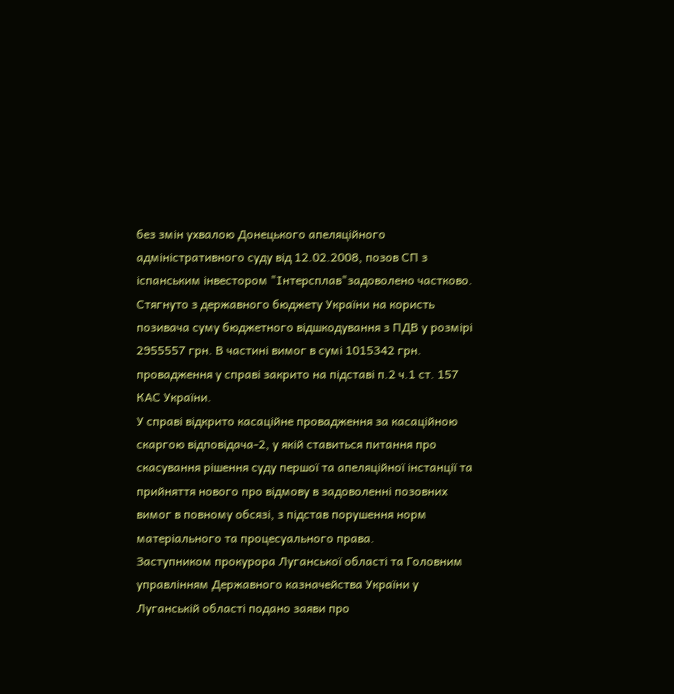без змін ухвалою Донецького апеляційного адміністративного суду від 12.02.2008, позов СП з іспанським інвестором "Інтерсплав"задоволено частково. Стягнуто з державного бюджету України на користь позивача суму бюджетного відшкодування з ПДВ у розмірі 2955557 грн. В частині вимог в сумі 1015342 грн. провадження у справі закрито на підставі п.2 ч.1 ст. 157 КАС України.
У справі відкрито касаційне провадження за касаційною скаргою відповідача-2, у якій ставиться питання про скасування рішення суду першої та апеляційної інстанції та прийняття нового про відмову в задоволенні позовних вимог в повному обсязі, з підстав порушення норм матеріального та процесуального права.
Заступником прокурора Луганської області та Головним управлінням Державного казначейства України у Луганській області подано заяви про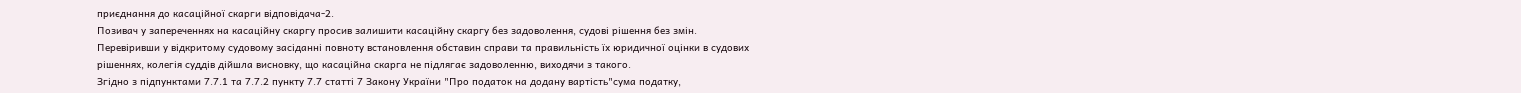приєднання до касаційної скарги відповідача-2.
Позивач у запереченнях на касаційну скаргу просив залишити касаційну скаргу без задоволення, судові рішення без змін.
Перевіривши у відкритому судовому засіданні повноту встановлення обставин справи та правильність їх юридичної оцінки в судових рішеннях, колегія суддів дійшла висновку, що касаційна скарга не підлягає задоволенню, виходячи з такого.
Згідно з підпунктами 7.7.1 та 7.7.2 пункту 7.7 статті 7 Закону України "Про податок на додану вартість"сума податку,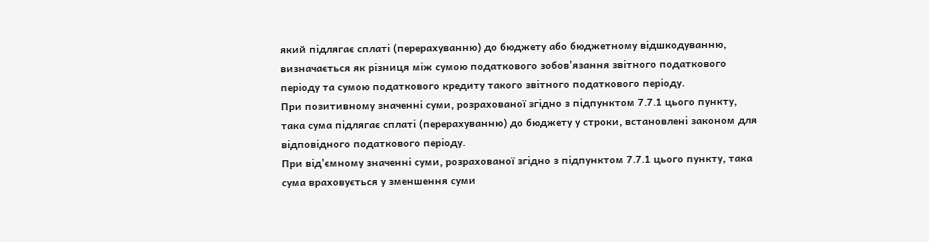який підлягає сплаті (перерахуванню) до бюджету або бюджетному відшкодуванню, визначається як різниця між сумою податкового зобов'язання звітного податкового періоду та сумою податкового кредиту такого звітного податкового періоду.
При позитивному значенні суми, розрахованої згідно з підпунктом 7.7.1 цього пункту, така сума підлягає сплаті (перерахуванню) до бюджету у строки, встановлені законом для відповідного податкового періоду.
При від'ємному значенні суми, розрахованої згідно з підпунктом 7.7.1 цього пункту, така сума враховується у зменшення суми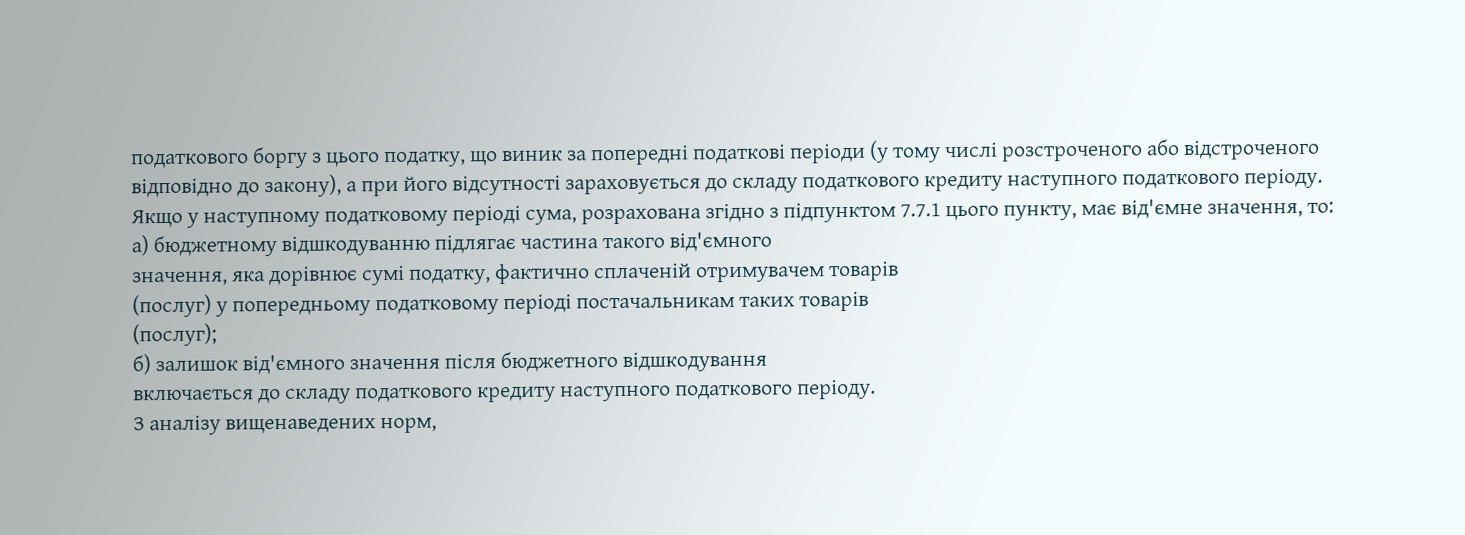податкового боргу з цього податку, що виник за попередні податкові періоди (у тому числі розстроченого або відстроченого відповідно до закону), а при його відсутності зараховується до складу податкового кредиту наступного податкового періоду.
Якщо у наступному податковому періоді сума, розрахована згідно з підпунктом 7.7.1 цього пункту, має від'ємне значення, то:
а) бюджетному відшкодуванню підлягає частина такого від'ємного
значення, яка дорівнює сумі податку, фактично сплаченій отримувачем товарів
(послуг) у попередньому податковому періоді постачальникам таких товарів
(послуг);
б) залишок від'ємного значення після бюджетного відшкодування
включається до складу податкового кредиту наступного податкового періоду.
З аналізу вищенаведених норм,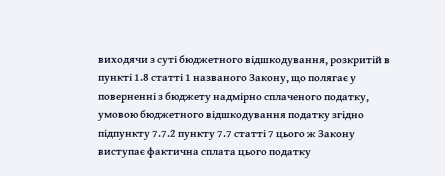виходячи з суті бюджетного відшкодування, розкритій в пункті 1.8 статті 1 названого Закону, що полягає у поверненні з бюджету надмірно сплаченого податку, умовою бюджетного відшкодування податку згідно підпункту 7.7.2 пункту 7.7 статті 7 цього ж Закону виступає фактична сплата цього податку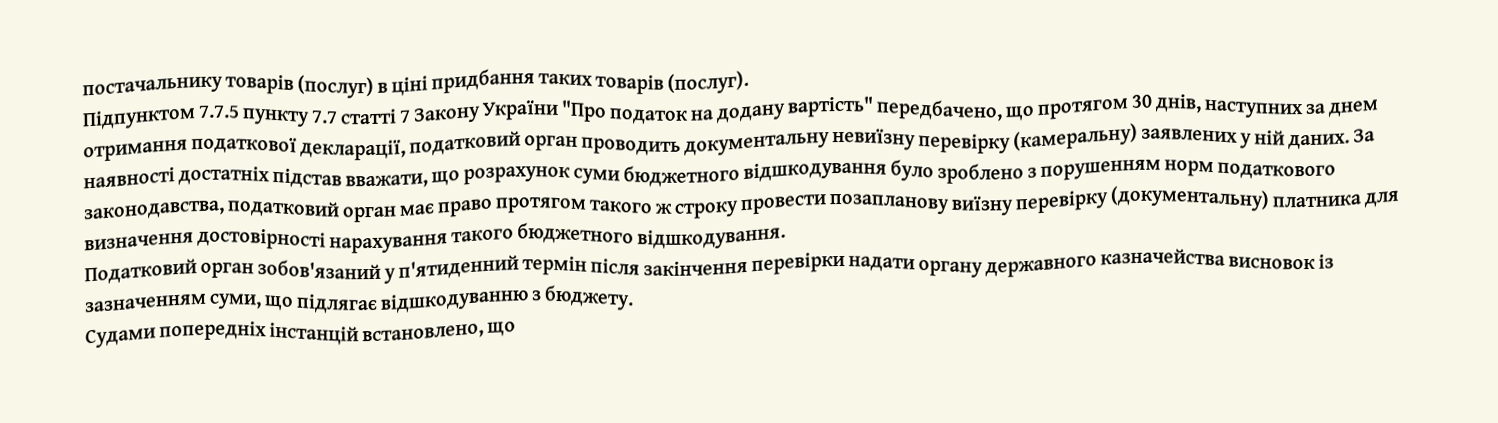постачальнику товарів (послуг) в ціні придбання таких товарів (послуг).
Підпунктом 7.7.5 пункту 7.7 статті 7 Закону України "Про податок на додану вартість" передбачено, що протягом 30 днів, наступних за днем отримання податкової декларації, податковий орган проводить документальну невиїзну перевірку (камеральну) заявлених у ній даних. За наявності достатніх підстав вважати, що розрахунок суми бюджетного відшкодування було зроблено з порушенням норм податкового законодавства, податковий орган має право протягом такого ж строку провести позапланову виїзну перевірку (документальну) платника для визначення достовірності нарахування такого бюджетного відшкодування.
Податковий орган зобов'язаний у п'ятиденний термін після закінчення перевірки надати органу державного казначейства висновок із зазначенням суми, що підлягає відшкодуванню з бюджету.
Судами попередніх інстанцій встановлено, що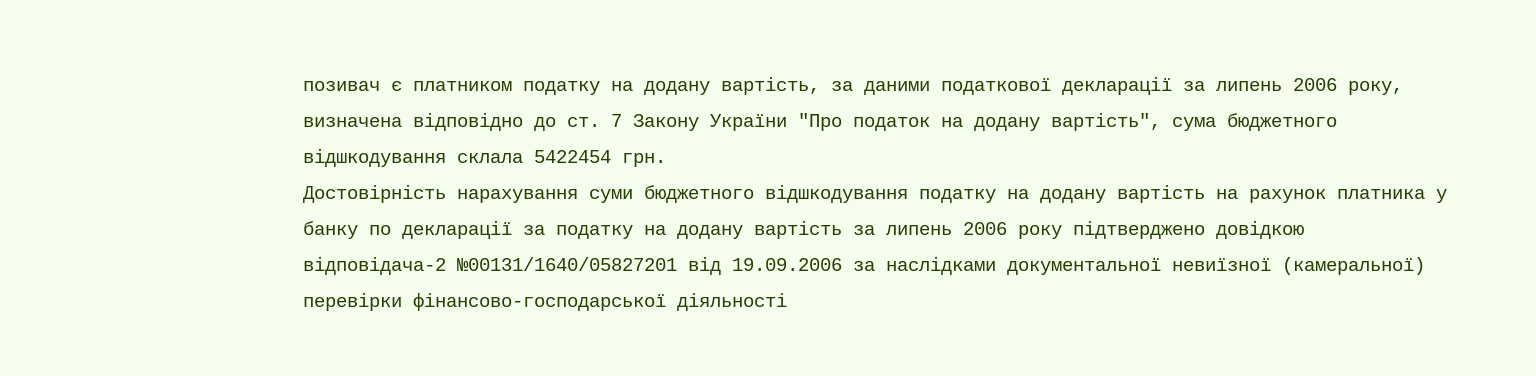позивач є платником податку на додану вартість, за даними податкової декларації за липень 2006 року, визначена відповідно до ст. 7 Закону України "Про податок на додану вартість", сума бюджетного відшкодування склала 5422454 грн.
Достовірність нарахування суми бюджетного відшкодування податку на додану вартість на рахунок платника у банку по декларації за податку на додану вартість за липень 2006 року підтверджено довідкою відповідача-2 №00131/1640/05827201 від 19.09.2006 за наслідками документальної невиїзної (камеральної) перевірки фінансово-господарської діяльності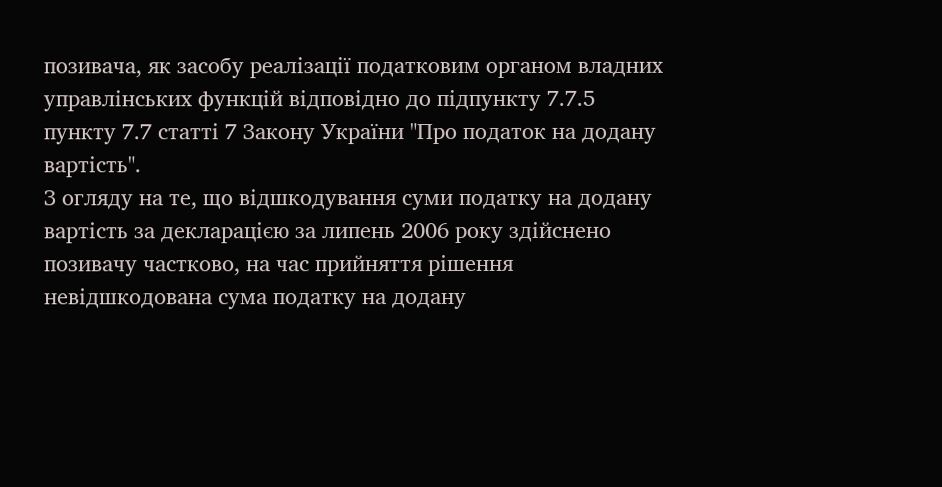позивача, як засобу реалізації податковим органом владних управлінських функцій відповідно до підпункту 7.7.5 пункту 7.7 статті 7 Закону України "Про податок на додану вартість".
З огляду на те, що відшкодування суми податку на додану вартість за декларацією за липень 2006 року здійснено позивачу частково, на час прийняття рішення невідшкодована сума податку на додану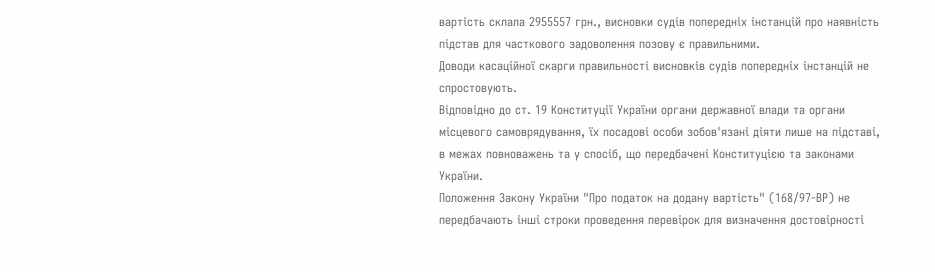вартість склала 2955557 грн., висновки судів попередніх інстанцій про наявність підстав для часткового задоволення позову є правильними.
Доводи касаційної скарги правильності висновків судів попередніх інстанцій не спростовують.
Відповідно до ст. 19 Конституції України органи державної влади та органи місцевого самоврядування, їх посадові особи зобов'язані діяти лише на підставі, в межах повноважень та у спосіб, що передбачені Конституцією та законами України.
Положення Закону України "Про податок на додану вартість" (168/97-ВР) не передбачають інші строки проведення перевірок для визначення достовірності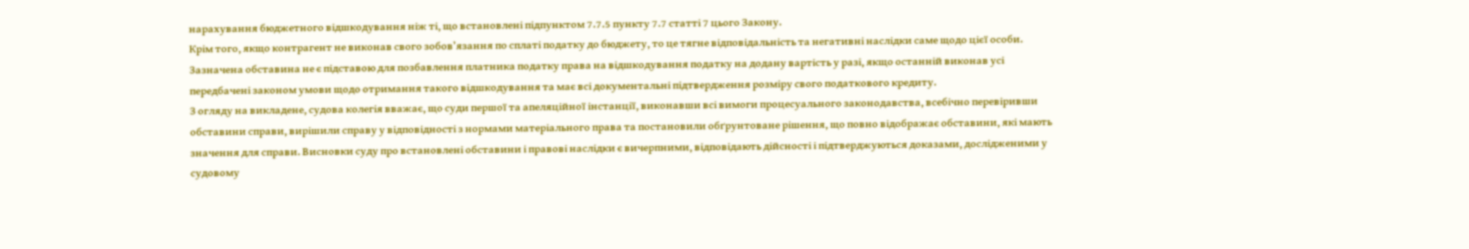нарахування бюджетного відшкодування ніж ті, що встановлені підпунктом 7.7.5 пункту 7.7 статті 7 цього Закону.
Крім того, якщо контрагент не виконав свого зобов’язання по сплаті податку до бюджету, то це тягне відповідальність та негативні наслідки саме щодо цієї особи. Зазначена обставина не є підставою для позбавлення платника податку права на відшкодування податку на додану вартість у разі, якщо останній виконав усі передбачені законом умови щодо отримання такого відшкодування та має всі документальні підтвердження розміру свого податкового кредиту.
З огляду на викладене, судова колегія вважає, що суди першої та апеляційної інстанції, виконавши всі вимоги процесуального законодавства, всебічно перевіривши обставини справи, вирішили справу у відповідності з нормами матеріального права та постановили обґрунтоване рішення, що повно відображає обставини, які мають значення для справи. Висновки суду про встановлені обставини і правові наслідки є вичерпними, відповідають дійсності і підтверджуються доказами, дослідженими у судовому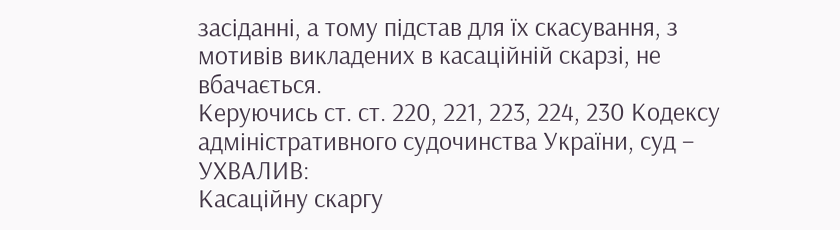засіданні, а тому підстав для їх скасування, з мотивів викладених в касаційній скарзі, не вбачається.
Керуючись ст. ст. 220, 221, 223, 224, 230 Кодексу адміністративного судочинства України, суд –
УХВАЛИВ:
Касаційну скаргу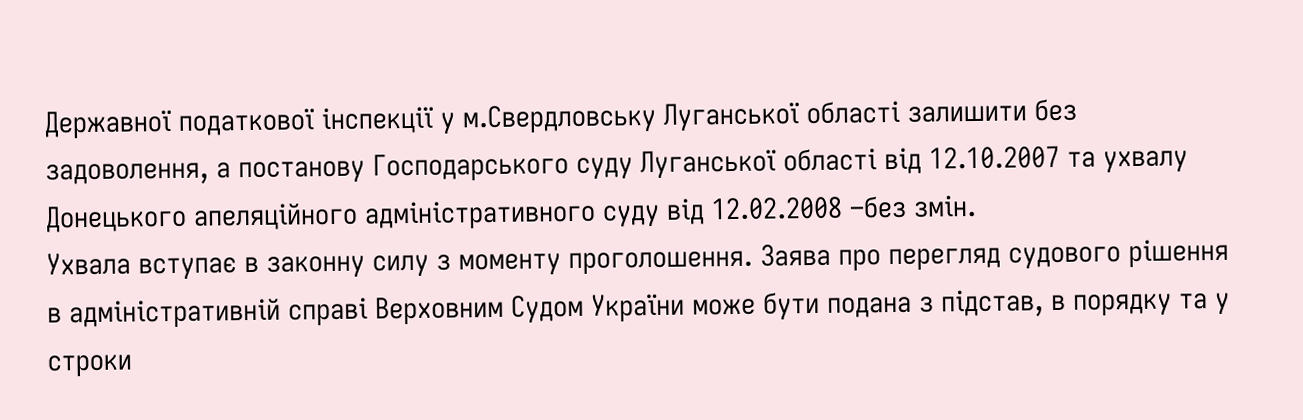Державної податкової інспекції у м.Свердловську Луганської області залишити без задоволення, а постанову Господарського суду Луганської області від 12.10.2007 та ухвалу Донецького апеляційного адміністративного суду від 12.02.2008 –без змін.
Ухвала вступає в законну силу з моменту проголошення. Заява про перегляд судового рішення в адміністративній справі Верховним Судом України може бути подана з підстав, в порядку та у строки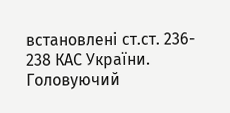встановлені ст.ст. 236- 238 КАС України.
Головуючий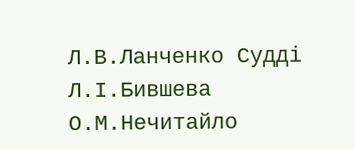Л.В.Ланченко Судді Л.І.Бившева О.М.Нечитайло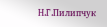Н.Г.Пилипчук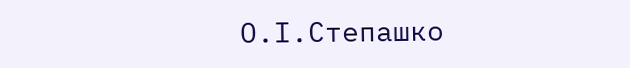О.І.Степашко